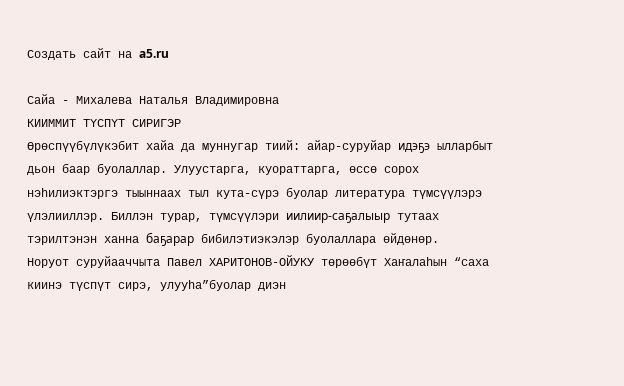Создать сайт на a5.ru

Сайа - Михалева Наталья Владимировна
КИИММИТ ТҮСПҮТ СИРИГЭР
Өрөспүүбүлүкэбит хайа да муннугар тиий: айар-суруйар идэҕэ ылларбыт дьон баар буолаллар. Улуустарга, куораттарга, өссө сорох нэһилиэктэргэ тыыннаах тыл кута-сүрэ буолар литература түмсүүлэрэ үлэлииллэр. Биллэн турар, түмсүүлэри иилиир-саҕалыыр тутаах тэрилтэнэн ханна баҕарар бибилэтиэкэлэр буолаллара өйдөнөр.
Норуот суруйааччыта Павел ХАРИТОНОВ-ОЙУКУ төрөөбүт Хаҥалаһын “саха киинэ түспүт сирэ, улууһа”буолар диэн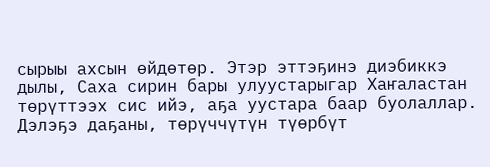сырыы ахсын өйдөтөр. Этэр эттэҕинэ диэбиккэ дылы, Саха сирин бары улуустарыгар Хаҥаластан төрүттээх сис ийэ, аҕа уустара баар буолаллар. Дэлэҕэ даҕаны, төрүччүтүн түөрбүт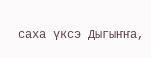саха үксэ Дыгыҥҥа,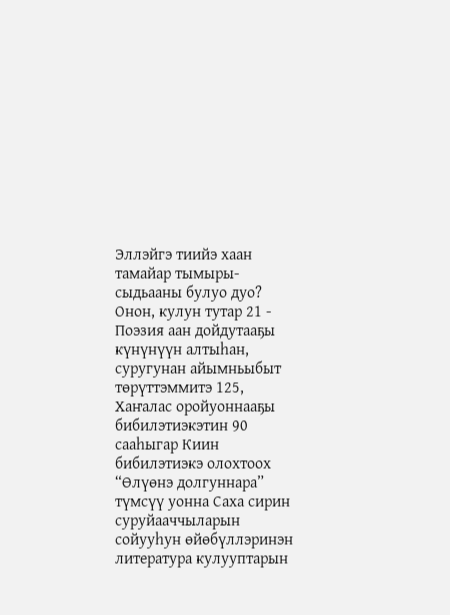Эллэйгэ тиийэ хаан тамайар тымыры-сыдьааны булуо дуо?
Онон, кулун тутар 21 - Поэзия аан дойдутааҕы күнүнүүн алтыһан, суругунан айымньыбыт төрүттэммитэ 125, Хаҥалас оройуоннааҕы бибилэтиэкэтин 90 сааһыгар Киин бибилэтиэкэ олохтоох “Өлүөнэ долгуннара” түмсүү уонна Саха сирин суруйааччыларын сойууһун өйөбүллэринэн литература кулууптарын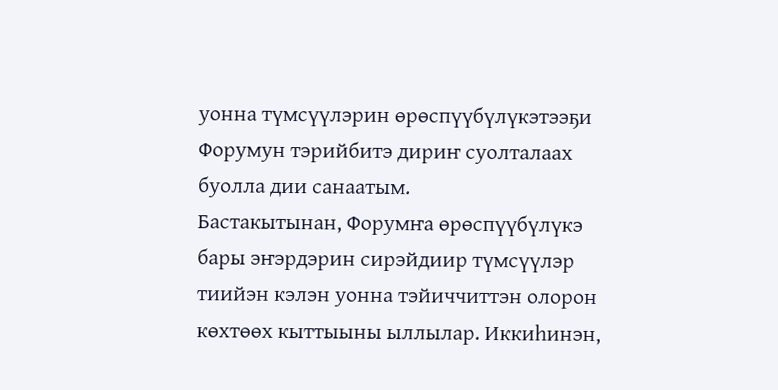уонна түмсүүлэрин өрөспүүбүлүкэтээҕи Форумун тэрийбитэ дириҥ суолталаах буолла дии санаатым.
Бастакытынан, Форумҥа өрөспүүбүлүкэ бары эҥэрдэрин сирэйдиир түмсүүлэр тиийэн кэлэн уонна тэйиччиттэн олорон көхтөөх кыттыыны ыллылар. Иккиһинэн,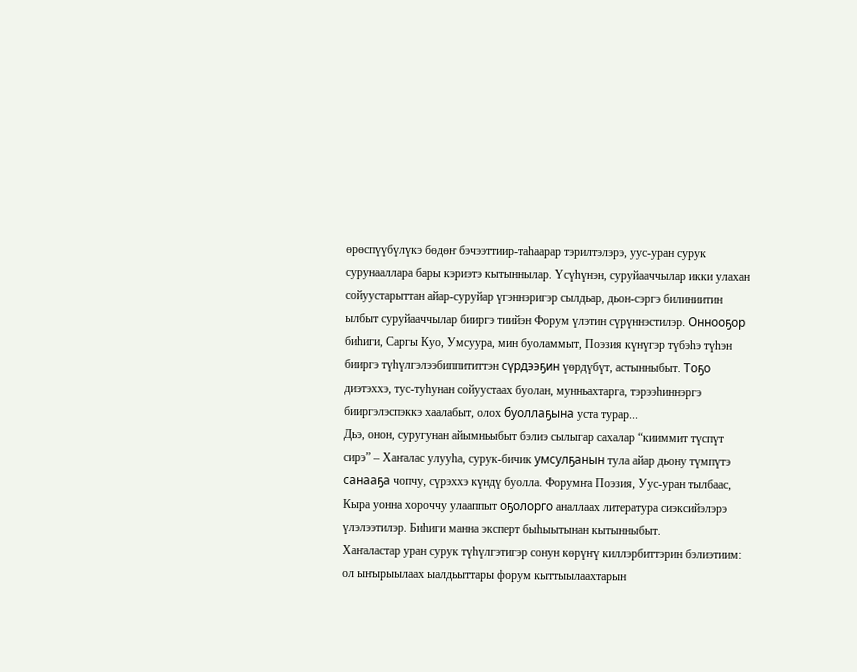өрөспүүбүлүкэ бөдөҥ бэчээттиир-таһаарар тэрилтэлэрэ, уус-уран сурук сурунааллара бары кэриэтэ кытыннылар. Үсүһүнэн, суруйааччылар икки улахан сойуустарыттан айар-суруйар үгэннэригэр сылдьар, дьон-сэргэ билиниитин ылбыт суруйааччылар бииргэ тиийэн Форум үлэтин сүрүннэстилэр. Оннооҕор биһиги, Саргы Куо, Умсуура, мин буоламмыт, Поэзия күнүгэр түбэһэ түһэн бииргэ түһүлгэлээбиппититтэн сүрдээҕин үөрдүбүт, астынныбыт. Тоҕо диэтэххэ, тус-туһунан сойуустаах буолан, мунньахтарга, тэрээһиннэргэ бииргэлэспэккэ хаалабыт, олох буоллаҕына уста турар...
Дьэ, онон, суругунан айымньыбыт бэлиэ сылыгар сахалар “кииммит түспүт сирэ” – Хаҥалас улууһа, сурук-бичик умсулҕанын тула айар дьону түмпүтэ санааҕа чопчу, сүрэххэ күндү буолла. Форумҥа Поэзия, Уус-уран тылбаас, Кыра уонна хороччу улааппыт оҕолорго аналлаах литература сиэксийэлэрэ үлэлээтилэр. Биһиги манна эксперт быһыытынан кытынныбыт.
Хаҥаластар уран сурук түһүлгэтигэр сонун көрүҥү киллэрбиттэрин бэлиэтиим: ол ыҥырыылаах ыалдьыттары форум кыттыылаахтарын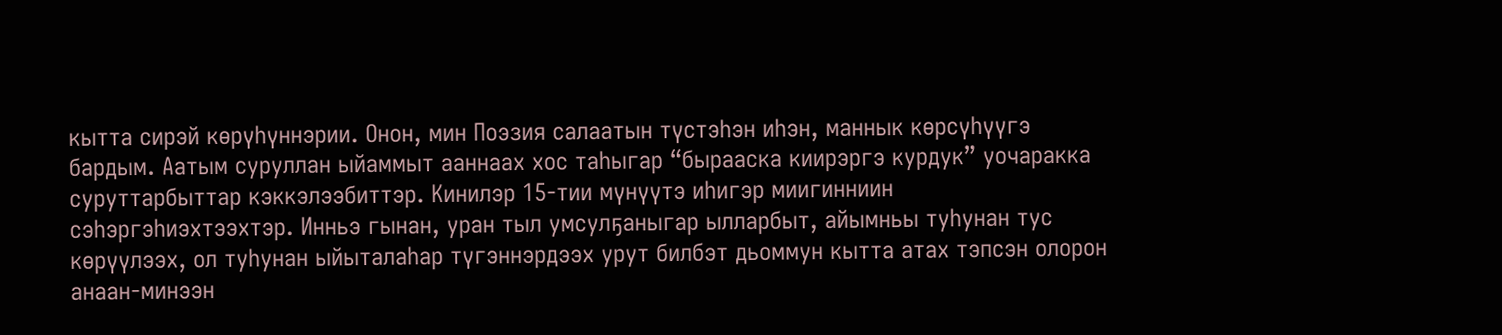кытта сирэй көрүһүннэрии. Онон, мин Поэзия салаатын түстэһэн иһэн, маннык көрсүһүүгэ бардым. Аатым суруллан ыйаммыт ааннаах хос таһыгар “бырааска киирэргэ курдук” уочаракка суруттарбыттар кэккэлээбиттэр. Кинилэр 15-тии мүнүүтэ иһигэр миигинниин сэһэргэһиэхтээхтэр. Инньэ гынан, уран тыл умсулҕаныгар ылларбыт, айымньы туһунан тус көрүүлээх, ол туһунан ыйыталаһар түгэннэрдээх урут билбэт дьоммун кытта атах тэпсэн олорон анаан-минээн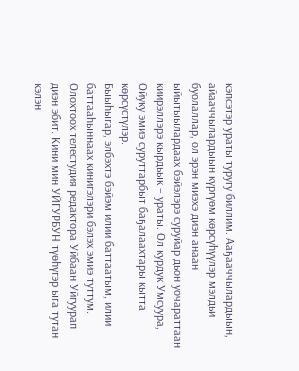кэпсэтэр ураты туругу биллим. Ааҕааччылардыын, айааччылардыын күргүөм көрсүһүүлэр мэлдьи буолаллар, ол эрэн миэхэ диэн анаан ыйытыылардаах бэйэлэрэ суруйар дьон уочараттаан киирэллэрэ кырдьык – ураты. Ол курдук Умсуура, Ойуку эмиэ суруттарбыт баҕалаахтары кытта көрсүстүлэр.
Быыһыгар, элбэхтэ бэйэм илии баттаатым, илии баттааһыннаах кинигэлэри бэлэх эмиэ туттум. Олохтоох телестудия редактора Уйбаан Уйгуурап диэн эбит. Кини мин УЙГУРБУН түөһүгэр ыга тутан кэлэн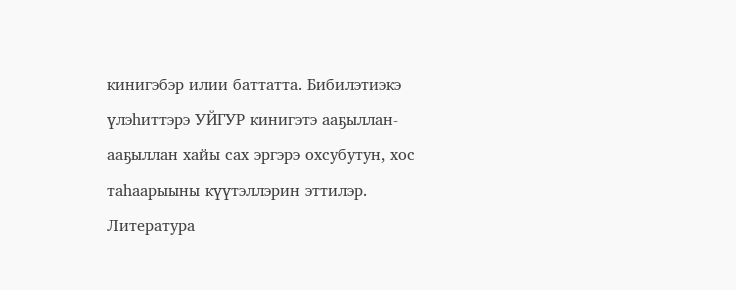кинигэбэр илии баттатта. Бибилэтиэкэ үлэһиттэрэ УЙГУР кинигэтэ ааҕыллан-ааҕыллан хайы сах эргэрэ охсубутун, хос таһаарыыны күүтэллэрин эттилэр.
Литература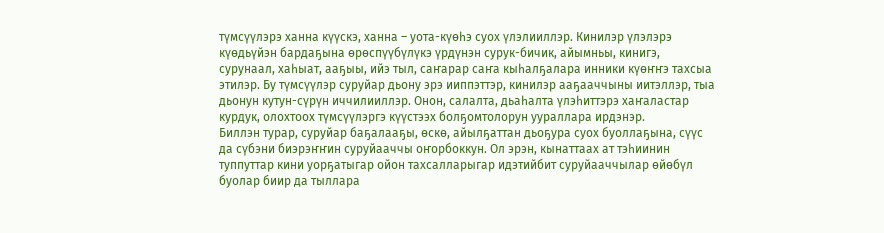түмсүүлэрэ ханна күүскэ, ханна – уота-күөһэ суох үлэлииллэр. Кинилэр үлэлэрэ күөдьүйэн бардаҕына өрөспүүбүлүкэ үрдүнэн сурук-бичик, айымньы, кинигэ, сурунаал, хаһыат, ааҕыы, ийэ тыл, саҥарар саҥа кыһалҕалара инники күөҥҥэ тахсыа этилэр. Бу түмсүүлэр суруйар дьону эрэ ииппэттэр, кинилэр ааҕааччыны иитэллэр, тыа дьонун кутун-сүрүн иччилииллэр. Онон, салалта, дьаһалта үлэһиттэрэ хаҥаластар курдук, олохтоох түмсүүлэргэ күүстээх болҕомтолорун уураллара ирдэнэр.
Биллэн турар, суруйар баҕалааҕы, өскө, айылҕаттан дьоҕура суох буоллаҕына, сүүс да сүбэни биэрэҥҥин суруйааччы оҥорбоккун. Ол эрэн, кынаттаах ат тэһиинин туппуттар кини уорҕатыгар ойон тахсалларыгар идэтийбит суруйааччылар өйөбүл буолар биир да тыллара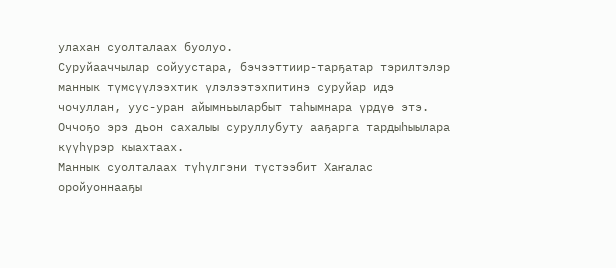улахан суолталаах буолуо.
Суруйааччылар сойуустара, бэчээттиир-тарҕатар тэрилтэлэр маннык түмсүүлээхтик үлэлээтэхпитинэ суруйар идэ чочуллан, уус-уран айымньыларбыт таһымнара үрдүө этэ. Оччоҕо эрэ дьон сахалыы суруллубуту ааҕарга тардыһыылара күүһүрэр кыахтаах.
Маннык суолталаах түһүлгэни түстээбит Хаҥалас оройуоннааҕы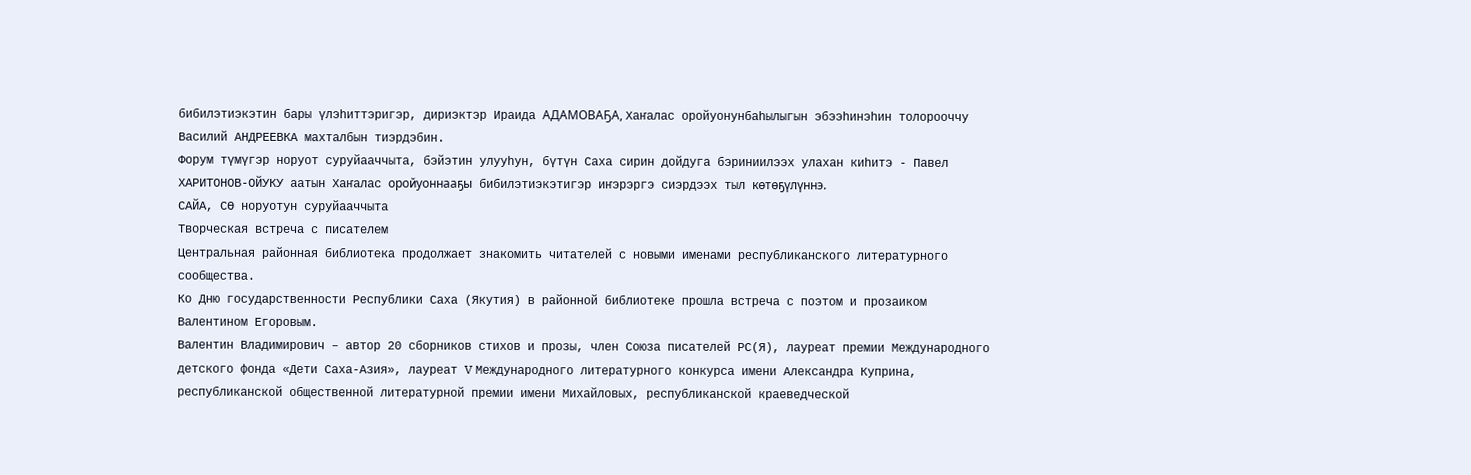бибилэтиэкэтин бары үлэһиттэригэр, дириэктэр Ираида АДАМОВАҔА, Хаҥалас оройуонунбаһылыгын эбээһинэһин толорооччу Василий АНДРЕЕВКА махталбын тиэрдэбин.
Форум түмүгэр норуот суруйааччыта, бэйэтин улууһун, бүтүн Саха сирин дойдуга бэриниилээх улахан киһитэ - Павел ХАРИТОНОВ-ОЙУКУ аатын Хаҥалас оройуоннааҕы бибилэтиэкэтигэр иҥэрэргэ сиэрдээх тыл көтөҕүлүннэ.
САЙА, СӨ норуотун суруйааччыта
Творческая встреча с писателем
Центральная районная библиотека продолжает знакомить читателей с новыми именами республиканского литературного сообщества.
Ко Дню государственности Республики Саха (Якутия) в районной библиотеке прошла встреча с поэтом и прозаиком Валентином Егоровым.
Валентин Владимирович – автор 20 сборников стихов и прозы, член Союза писателей РС(Я), лауреат премии Международного детского фонда «Дети Саха-Азия», лауреат V Международного литературного конкурса имени Александра Куприна, республиканской общественной литературной премии имени Михайловых, республиканской краеведческой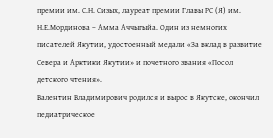премии им. С.Н. Сизых, лауреат премии Главы РС (Я) им. Н.Е.Мординова – Амма Аччыгыйа. Один из немногих писателей Якутии, удостоенный медали «За вклад в развитие Севера и Арктики Якутии» и почетного звания «Посол детского чтения».
Валентин Владимирович родился и вырос в Якутске, окончил педиатрическое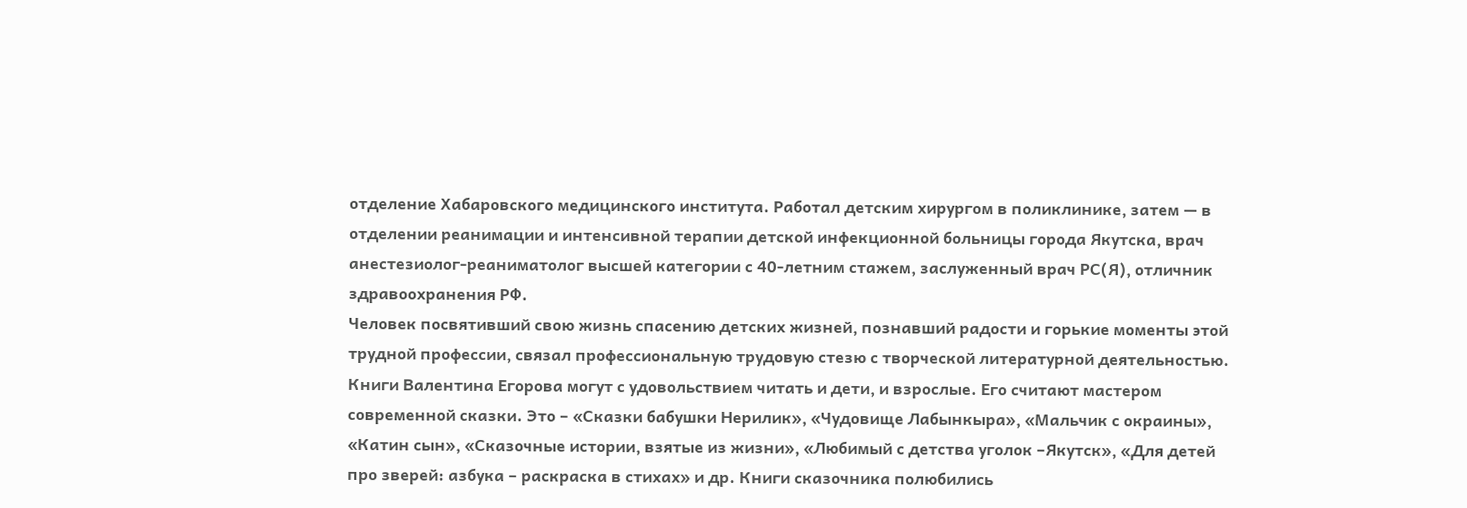отделение Хабаровского медицинского института. Работал детским хирургом в поликлинике, затем — в отделении реанимации и интенсивной терапии детской инфекционной больницы города Якутска, врач анестезиолог-реаниматолог высшей категории с 40-летним стажем, заслуженный врач РС(Я), отличник здравоохранения РФ.
Человек посвятивший свою жизнь спасению детских жизней, познавший радости и горькие моменты этой трудной профессии, связал профессиональную трудовую стезю с творческой литературной деятельностью.
Книги Валентина Егорова могут с удовольствием читать и дети, и взрослые. Его считают мастером современной сказки. Это – «Сказки бабушки Нерилик», «Чудовище Лабынкыра», «Мальчик с окраины», «Катин сын», «Сказочные истории, взятые из жизни», «Любимый с детства уголок –Якутск», «Для детей про зверей: азбука – раскраска в стихах» и др. Книги сказочника полюбились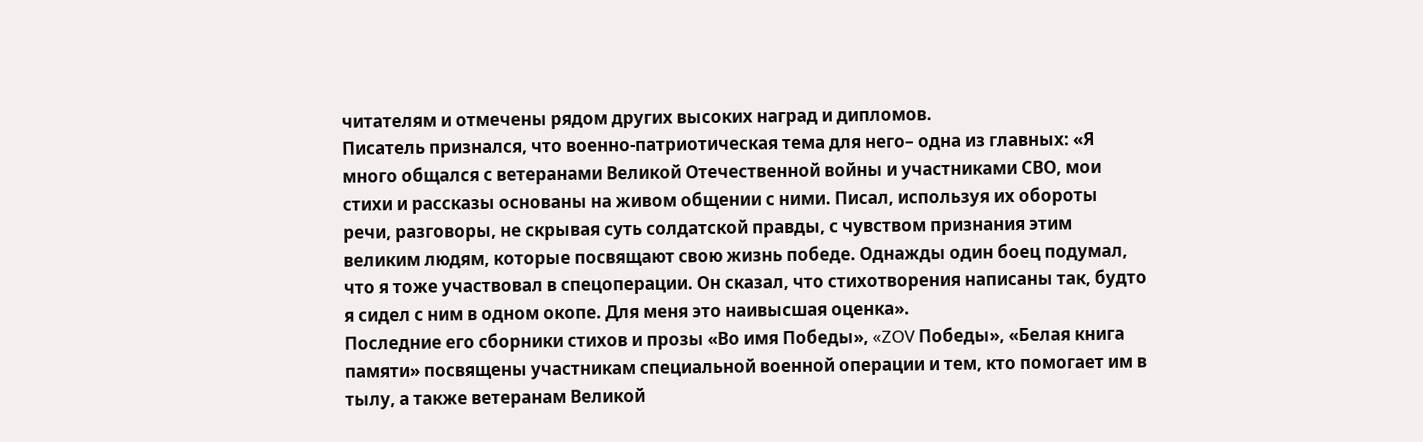читателям и отмечены рядом других высоких наград и дипломов.
Писатель признался, что военно-патриотическая тема для него– одна из главных: «Я много общался с ветеранами Великой Отечественной войны и участниками СВО, мои стихи и рассказы основаны на живом общении с ними. Писал, используя их обороты речи, разговоры, не скрывая суть солдатской правды, с чувством признания этим великим людям, которые посвящают свою жизнь победе. Однажды один боец подумал, что я тоже участвовал в спецоперации. Он сказал, что стихотворения написаны так, будто я сидел с ним в одном окопе. Для меня это наивысшая оценка».
Последние его сборники стихов и прозы «Во имя Победы», «ZOV Победы», «Белая книга памяти» посвящены участникам специальной военной операции и тем, кто помогает им в тылу, а также ветеранам Великой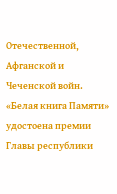Отечественной, Афганской и Чеченской войн. «Белая книга Памяти» удостоена премии Главы республики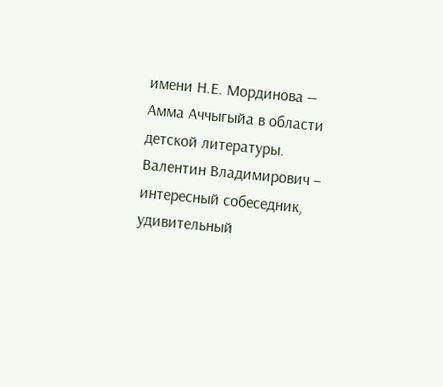имени Н.Е. Мординова — Амма Аччыгыйа в области детской литературы.
Валентин Владимирович – интересный собеседник, удивительный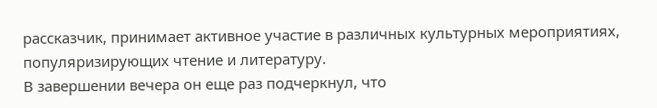рассказчик, принимает активное участие в различных культурных мероприятиях, популяризирующих чтение и литературу.
В завершении вечера он еще раз подчеркнул, что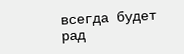всегда будет рад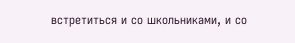встретиться и со школьниками, и со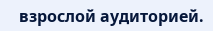взрослой аудиторией.